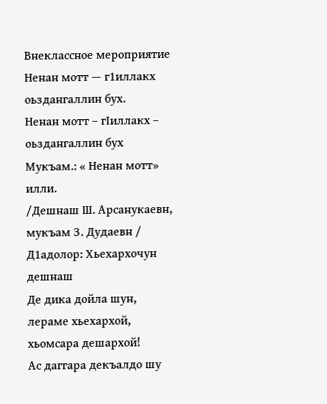Внеклассное мероприятие Ненан мотт — г1иллакх оьздангаллин бух.
Ненан мотт – гIиллакх – оьздангаллин бух
Мукъам.: « Ненан мотт» илли.
/Дешнаш Ш. Арсанукаевн, мукъам З. Дудаевн /
Д1адолор: Хьехархочун дешнаш
Де дика дойла шун, лераме хьехархой, хьомсара дешархой!
Ас даггара декъалдо шу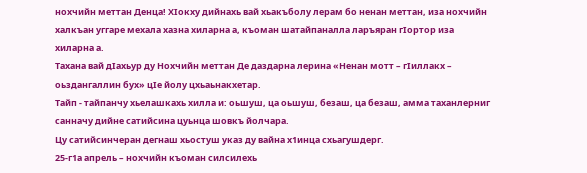нохчийн меттан Денца! ХIокху дийнахь вай хьакъболу лерам бо ненан меттан, иза нохчийн халкъан уггаре мехала хазна хиларна а, къоман шатайпаналла ларъяран гIортор иза хиларна а.
Тахана вай дIахьур ду Нохчийн меттан Де даздарна лерина «Ненан мотт – гIиллакх – оьздангаллин бух» цIе йолу цхьаьнакхетар.
Тайп - тайпанчу хьелашкахь хилла и: оьшуш, ца оьшуш, безаш, ца безаш, амма таханлерниг санначу дийне сатийсина цуьнца шовкъ йолчара.
Цу сатийсинчеран дегнаш хьостуш указ ду вайна х1инца схьагушдерг.
25-г1а апрель – нохчийн къоман силсилехь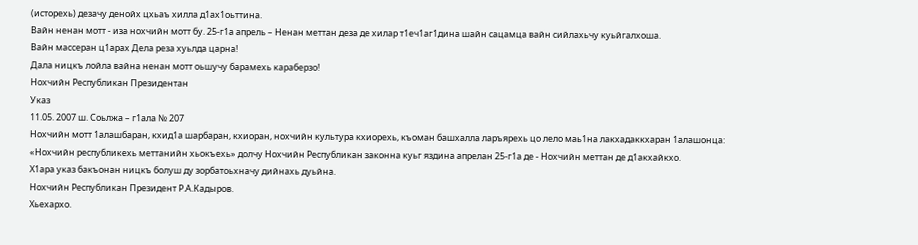(исторехь) дезачу денойх цхьаъ хилла д1ах1оьттина.
Вайн ненан мотт - иза нохчийн мотт бу. 25-г1а апрель – Ненан меттан деза де хилар т1еч1аг1дина шайн сацамца вайн сийлахьчу куьйгалхоша.
Вайн массеран ц1арах Дела реза хуьлда царна!
Дала ницкъ лойла вайна ненан мотт оьшучу барамехь караберзо!
Нохчийн Республикан Президентан
Указ
11.05. 2007 ш. Соьлжа – г1ала № 207
Нохчийн мотт 1алашбаран, кхид1а шарбаран, кхиоран, нохчийн культура кхиорехь, къоман башхалла ларъярехь цо лело маь1на лакхадаккхаран 1алашонца:
«Нохчийн республикехь меттанийн хьокъехь» долчу Нохчийн Республикан законна куьг яздина апрелан 25-г1а де - Нохчийн меттан де д1акхайкхо.
Х1ара указ бакъонан ницкъ болуш ду зорбатоьхначу дийнахь дуьйна.
Нохчийн Республикан Президент Р.А.Кадыров.
Хьехархо.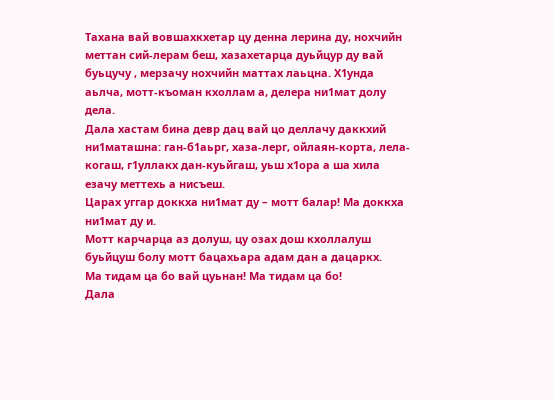Тахана вай вовшахкхетар цу денна лерина ду, нохчийн меттан сий-лерам беш, хазахетарца дуьйцур ду вай буьцучу , мерзачу нохчийн маттах лаьцна. Х1унда аьлча, мотт-къоман кхоллам а, делера ни1мат долу дела.
Дала хастам бина девр дац вай цо деллачу даккхий ни1маташна: ган-б1аьрг, хаза-лерг, ойлаян-корта, лела-когаш, г1уллакх дан-куьйгаш, уьш х1ора а ша хила езачу меттехь а нисъеш.
Царах уггар доккха ни1мат ду – мотт балар! Ма доккха ни1мат ду и.
Мотт карчарца аз долуш, цу озах дош кхоллалуш буьйцуш болу мотт бацахьара адам дан а дацаркх.
Ма тидам ца бо вай цуьнан! Ма тидам ца бо!
Дала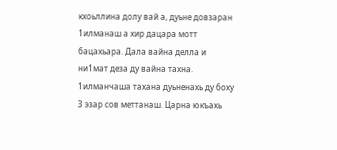кхоьллина долу вай а, дуьне довзаран 1илманаш а хир дацара мотт бацахьара. Дала вайна делла и ни1мат деза ду вайна тахна.
1илманчаша тахана дуьненахь ду боху 3 эзар сов меттанаш. Царна юкъахь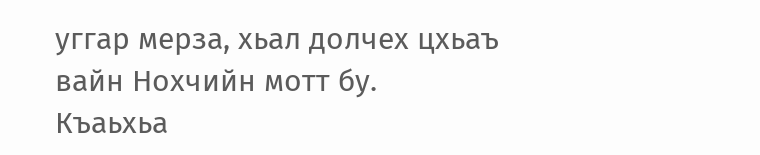уггар мерза, хьал долчех цхьаъ вайн Нохчийн мотт бу.
Къаьхьа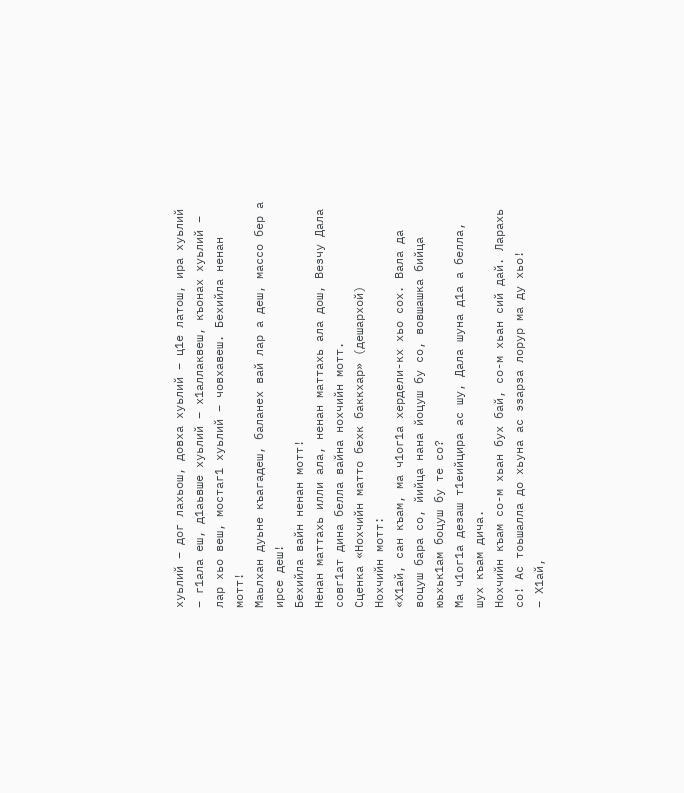хуьлий – дог лахьош, довха хуьлий – ц1е латош, ира хуьлий – г1ала еш, д1аьвше хуьлий – х1аллаквеш, къонах хуьлий – лар хьо веш, мостаг1 хуьлий – човхавеш. Бехийла ненан мотт!
Маьлхан дуьне къагадеш, баланех вай лар а деш, массо бер а ирсе деш!
Бехийла вайн ненан мотт!
Ненан маттахь илли ала, ненан маттахь ала дош, Везчу Дала совг1ат дина белла вайна нохчийн мотт.
Сценка «Нохчийн матто бехк баккхар» (дешархой)
Нохчийн мотт:
«Х1ай, сан къам, ма ч1ог1а хердели-кх хьо сох. Вала да воцуш бара со, йийца нана йоцуш бу со, вовшашка бийца юьхьк1ам боцуш бу те со?
Ма ч1ог1а дезаш т1еийцира ас шу, Дала шуна д1а а белла, шух къам дича.
Нохчийн къам со-м хьан бух бай, со-м хьан сий дай. Ларахь со! Ас тоьшалла до хьуна ас эзарза лорур ма ду хьо!
– Х1ай,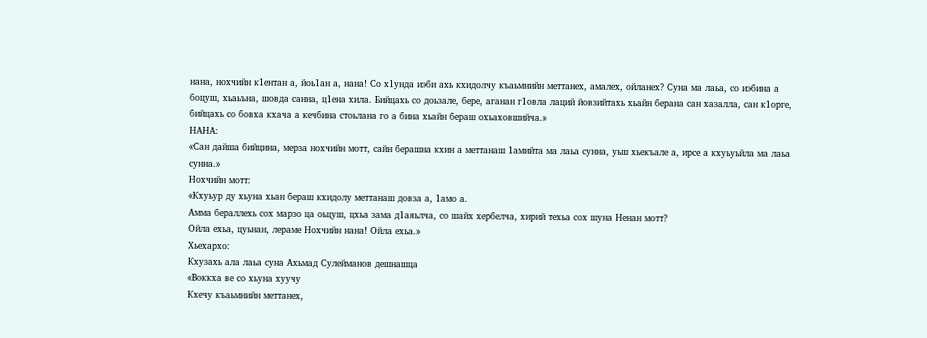нана, нохчийн к1ентан а, йоь1ан а, нана! Со х1унда иэби ахь кхидолчу къаьмнийн меттанех, амалех, ойланех? Суна ма лаьа, со иэбина а боцуш, хьаьъна, шовда санна, ц1ена хила. Бийцахь со доьзале, бере, аганан г1овла лаций йовзийтахь хьайн берана сан хазалла, сан к1орге, бийцахь со бовха кхача а кечбина стоьлана го а бина хьайн бераш охьаховшийча.»
НАНА:
«Сан дайша бийцина, мерза нохчийн мотт, сайн берашна кхин а меттанаш 1амийта ма лаьа сунна, уьш хьекъале а, ирсе а кхуьуьйла ма лаьа сунна.»
Нохчийн мотт:
«Кхуьур ду хьуна хьан бераш кхидолу меттанаш довза а, 1амо а.
Амма бераллехь сох марзо ца оьцуш, цхьа зама д1аяьлча, со шайх хербелча, хирий техьа сох шуна Ненан мотт?
Ойла ехьа, цуьнан, лераме Нохчийн нана! Ойла ехьа.»
Хьехархо:
Кхузахь ала лаьа суна Ахьмад Сулейманов дешнашца
«Воккха ве со хьуна хуучу
Кхечу къаьмнийн меттанех,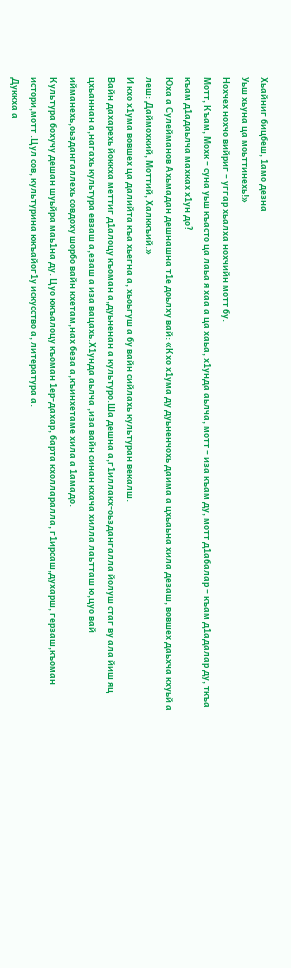Хьайниг бицбеш, 1амо дезна
Уьш хьуна ца моьттинехь!»
Нохчех нохчо вийриг – уггар хьалха нохчийн мотт бу.
Мотт, Къам, Мохк – суна уьш къасто ца лаьа я хаа а ца хаьа, х1унда аьлча, мотт – иза къам ду, мотт д1абалар – къам д1адалар ду, ткъа къам д1адаьлча махках х1ун до?
Юха а Сулейманов Ахьмадан дешнашна т1е доьлху вай: «Кхо х1ума ду дуьненчохь даима а цхьаьна хила дезаш, вовшех даьхча кхуьй а леш: Даймохкий, Моттий, Халккъий.»
И кхо х1ума вовшех ца далийта къа хьегна а, хьоьгуш а бу вайн сийлахь культуран векалш.
Вайн дахарехь йоккха меттиг д1алоцу къоман а,дуьненан а культуро.Ша дешна а,г1иллакх-оьздангалла йолуш стаг ву ала йиш яц цхьаннан а,нагахь культура евзаш а,езаш а иза вацахь.Х1унда аьлча ,иза вайн синан кхача хилла лаьтташ ю,цуо вай ийманехь,оьздангаллехь совдоху шорбо вайн кхетам,нах беза а,къинхетаме хила а 1амадо.
Культура бохучу дешан шуьйра маь1на ду. Цуо юкъалоцу къоман 1ер-дахар, барта кхолларалла, г1ирсаш,духарш, герзаш,къоман истори,мотт .Цул сов, культурина юкъайог1у искусство а, литература а.
Дуккха а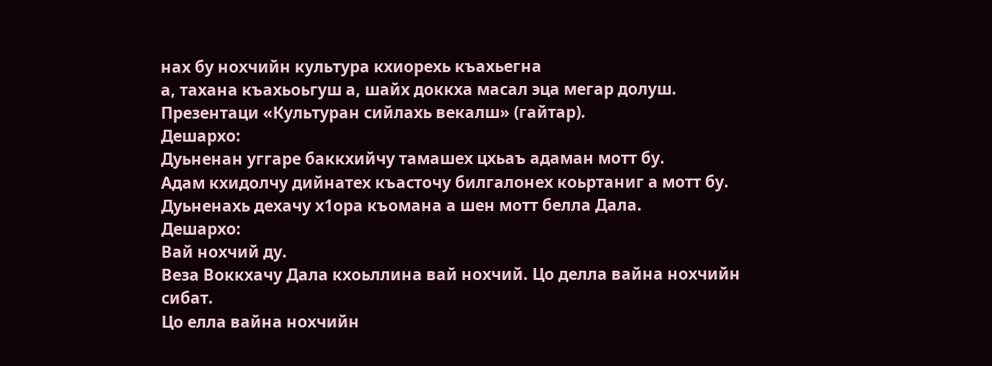нах бу нохчийн культура кхиорехь къахьегна
а, тахана къахьоьгуш а, шайх доккха масал эца мегар долуш.
Презентаци «Культуран сийлахь векалш» (гайтар).
Дешархо:
Дуьненан уггаре баккхийчу тамашех цхьаъ адаман мотт бу.
Адам кхидолчу дийнатех къасточу билгалонех коьртаниг а мотт бу.
Дуьненахь дехачу х1ора къомана а шен мотт белла Дала.
Дешархо:
Вай нохчий ду.
Веза Воккхачу Дала кхоьллина вай нохчий. Цо делла вайна нохчийн сибат.
Цо елла вайна нохчийн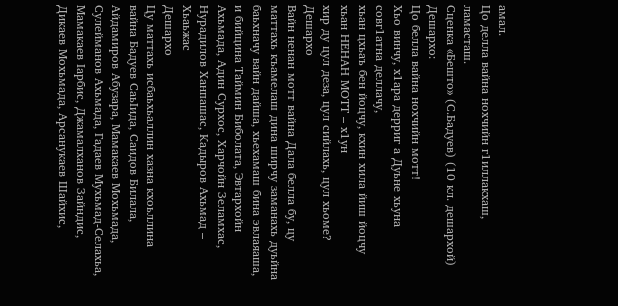амал.
Цо делла вайна нохчийн г1иллакхаш, ламасташ.
Сценка «Бешто» (С.Бадуев) (10 кл. дешархой)
Дешархо:
Цо белла вайна нохчийн мотт!
Хьо винчу, х1ара дерриг а Дуьне хьуна совг1атна деллачу,
хьан цхьаъ бен йоцчу, кхин хила йиш йоцчу хьан НЕНАН МОТТ – х1ун
хир ду цул деза, цул сийлахь, цул хьоме?
Дешархо
Вайн ненан мотт вайна Дала белла бу, цу маттахь къамелаш дина ширчу заманахь дуьйна баьхначу вайн дайша, хьехамаш бина эвлаяаша, и бийцина Таймин Биболата, Эвтархойн Ахьмада, Адин Сурхос, Харчойн Зеламхас, Нурадилов Ханпашас, Кадыров Ахьмад – Хьаьжас
Дешархо
Цу маттахь исбаьхьаллин хазна кхоьллина вайна Бадуев СаьIида, Саидов Билала, Айдамиров Абузара, Мамакаев Мохьмада, Сулейманов Ахьмада, Гадаев Мухьмад-Селахьа, Мамакаев Iарбис, Джамалханов Зайндис, Дикаев Мохьмада, Арсанукаев Шайхис,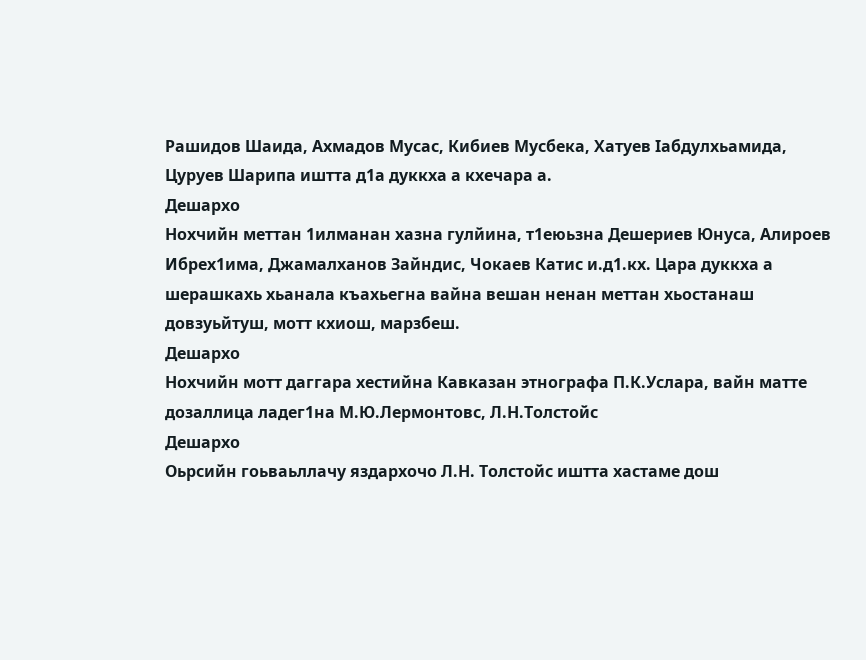Рашидов Шаида, Ахмадов Мусас, Кибиев Мусбека, Хатуев Iабдулхьамида, Цуруев Шарипа иштта д1а дуккха а кхечара а.
Дешархо
Нохчийн меттан 1илманан хазна гулйина, т1еюьзна Дешериев Юнуса, Алироев Ибрех1има, Джамалханов Зайндис, Чокаев Катис и.д1.кх. Цара дуккха а шерашкахь хьанала къахьегна вайна вешан ненан меттан хьостанаш довзуьйтуш, мотт кхиош, марзбеш.
Дешархо
Нохчийн мотт даггара хестийна Кавказан этнографа П.К.Услара, вайн матте дозаллица ладег1на М.Ю.Лермонтовс, Л.Н.Толстойс
Дешархо
Оьрсийн гоьваьллачу яздархочо Л.Н. Толстойс иштта хастаме дош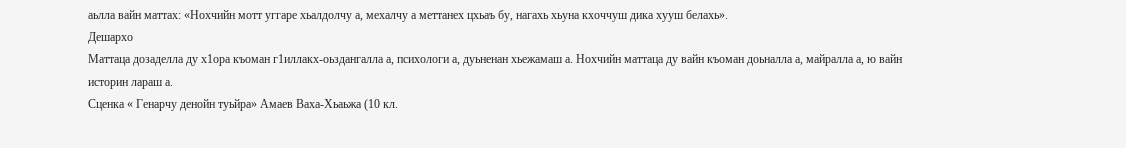аьлла вайн маттах: «Нохчийн мотт уггаре хьалдолчу а, мехалчу а меттанех цхьаъ бу, нагахь хьуна кхоччуш дика хууш белахь».
Дешархо
Маттаца дозаделла ду х1ора къоман г1иллакх-оьздангалла а, психологи а, дуьненан хьежамаш а. Нохчийн маттаца ду вайн къоман доьналла а, майралла а, ю вайн историн лараш а.
Сценка « Генарчу денойн туьйра» Амаев Ваха-Хьаьжа (10 кл.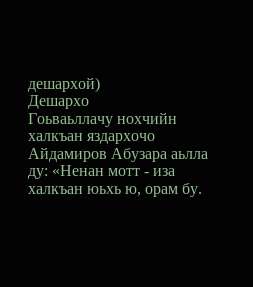дешархой)
Дешархо
Гоьваьллачу нохчийн халкъан яздархочо Айдамиров Абузара аьлла ду: «Ненан мотт - иза халкъан юьхь ю, орам бу.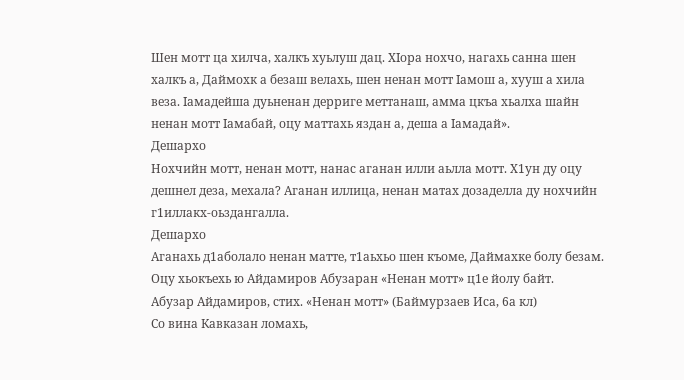Шен мотт ца хилча, халкъ хуьлуш дац. ХIора нохчо, нагахь санна шен халкъ а, Даймохк а безаш велахь, шен ненан мотт Iамош а, хууш а хила веза. Iамадейша дуьненан дерриге меттанаш, амма цкъа хьалха шайн ненан мотт Iамабай, оцу маттахь яздан а, деша а Iамадай».
Дешархо
Нохчийн мотт, ненан мотт, нанас аганан илли аьлла мотт. Х1ун ду оцу дешнел деза, мехала? Аганан иллица, ненан матах дозаделла ду нохчийн г1иллакх-оьздангалла.
Дешархо
Аганахь д1аболало ненан матте, т1аьхьо шен къоме, Даймахке болу безам. Оцу хьокъехь ю Айдамиров Абузаран «Ненан мотт» ц1е йолу байт.
Абузар Айдамиров, стих. «Ненан мотт» (Баймурзаев Иса, 6а кл)
Со вина Кавказан ломахь,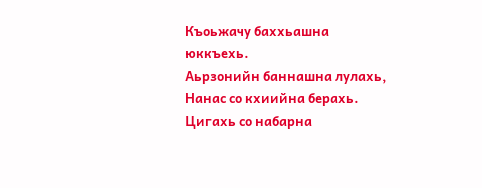Къоьжачу баххьашна юккъехь.
Аьрзонийн баннашна лулахь,
Нанас со кхиийна берахь.
Цигахь со набарна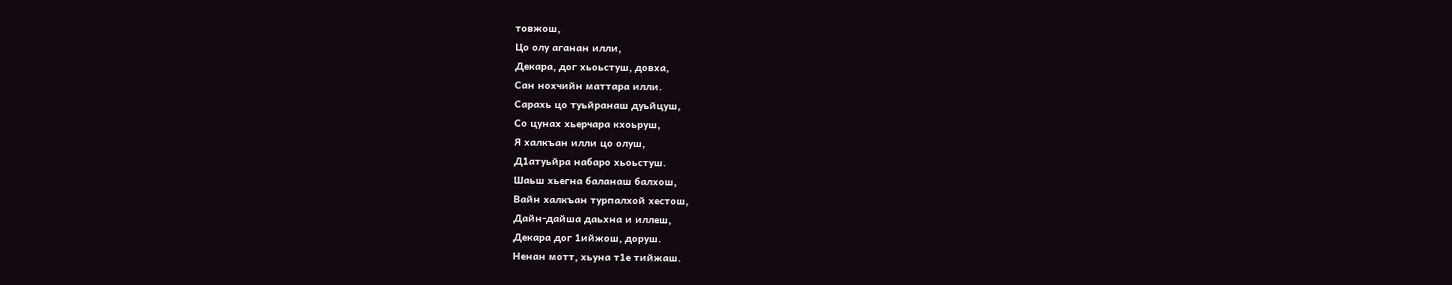товжош,
Цо олу аганан илли,
Декара, дог хьоьстуш, довха,
Сан нохчийн маттара илли.
Сарахь цо туьйранаш дуьйцуш,
Со цунах хьерчара кхоьруш,
Я халкъан илли цо олуш,
Д1атуьйра набаро хьоьстуш.
Шаьш хьегна баланаш балхош,
Вайн халкъан турпалхой хестош,
Дайн-дайша даьхна и иллеш,
Декара дог 1ийжош, доруш.
Ненан мотт, хьуна т1е тийжаш.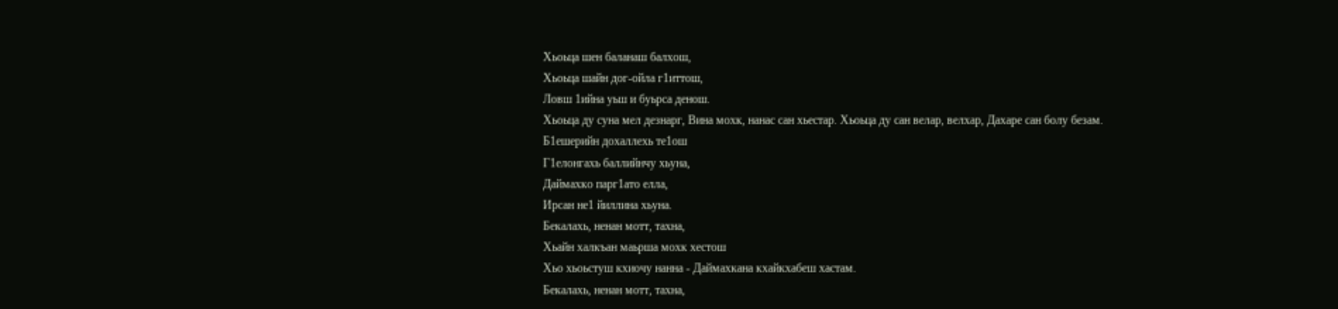Хьоьца шен баланаш балхош,
Хьоьца шайн дог-ойла г1иттош,
Ловш 1ийна уьш и буьрса денош.
Хьоьца ду суна мел дезнарг, Вина мохк, нанас сан хьестар. Хьоьца ду сан велар, велхар, Дахаре сан болу безам.
Б1ешерийн дохаллехь те1ош
Г1елонгахь баллийнчу хьуна,
Даймахко парг1ато елла,
Ирсан не1 йиллина хьуна.
Бекалахь, ненан мотт, тахна,
Хьайн халкъан маьрша мохк хестош
Хьо хьоьстуш кхиочу нанна - Даймахкана кхайкхабеш хастам.
Бекалахь, ненан мотт, тахна,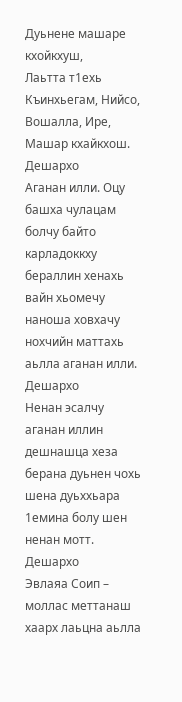Дуьнене машаре кхойкхуш,
Лаьтта т1ехь Къинхьегам, Нийсо,
Вошалла, Ире, Машар кхайкхош.
Дешархо
Аганан илли. Оцу башха чулацам болчу байто карладоккху бераллин хенахь вайн хьомечу наноша ховхачу нохчийн маттахь аьлла аганан илли.
Дешархо
Ненан эсалчу аганан иллин дешнашца хеза берана дуьнен чохь шена дуьххьара 1емина болу шен ненан мотт.
Дешархо
Эвлаяа Соип – моллас меттанаш хаарх лаьцна аьлла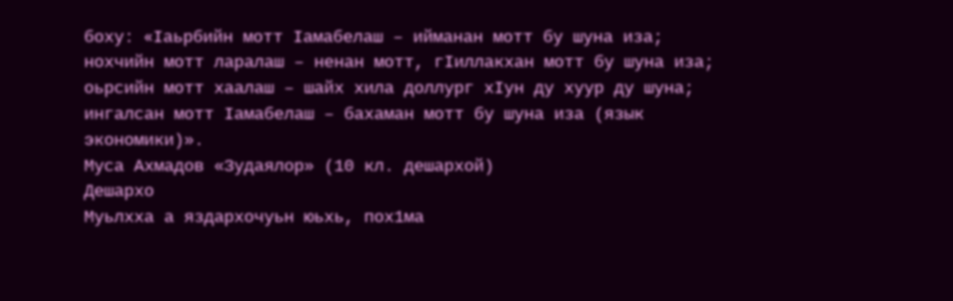боху: «Iаьрбийн мотт Iамабелаш – ийманан мотт бу шуна иза; нохчийн мотт ларалаш – ненан мотт, гIиллакхан мотт бу шуна иза; оьрсийн мотт хаалаш – шайх хила доллург хIун ду хуур ду шуна; ингалсан мотт Iамабелаш – бахаман мотт бу шуна иза (язык экономики)».
Муса Ахмадов «Зудаялор» (10 кл. дешархой)
Дешархо
Муьлхха а яздархочуьн юьхь, пох1ма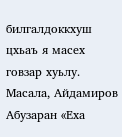билгалдоккхуш цхьаъ я масех говзар хуьлу. Масала, Айдамиров Абузаран «Еха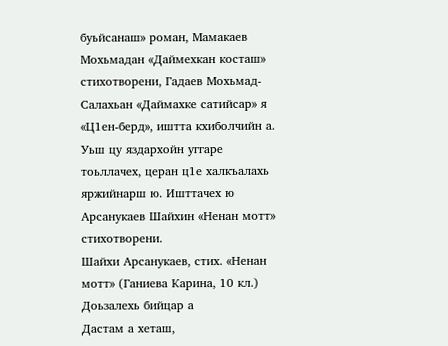буьйсанаш» роман, Мамакаев Мохьмадан «Даймехкан косташ» стихотворени, Гадаев Мохьмад-Салахьан «Даймахке сатийсар» я «Ц1ен-берд», иштта кхиболчийн а. Уьш цу яздархойн уггаре тоьллачех, церан ц1е халкъалахь яржийнарш ю. Ишттачех ю Арсанукаев Шайхин «Ненан мотт» стихотворени.
Шайхи Арсанукаев, стих. «Ненан мотт» (Ганиева Карина, 10 кл.)
Доьзалехь бийцар а
Дастам а хеташ,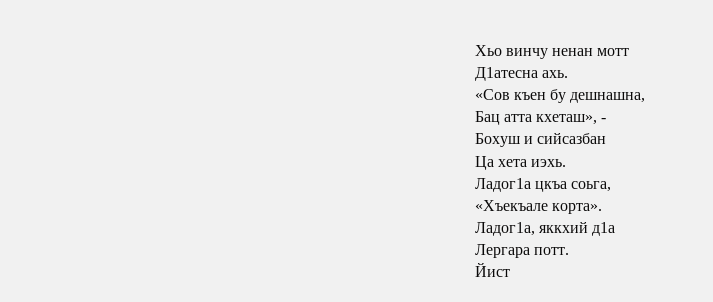Хьо винчу ненан мотт
Д1атесна ахь.
«Сов къен бу дешнашна,
Бац атта кхеташ», -
Бохуш и сийсазбан
Ца хета иэхь.
Ладог1а цкъа соьга,
«Хъекъале корта».
Ладог1а, яккхий д1а
Лергара потт.
Йист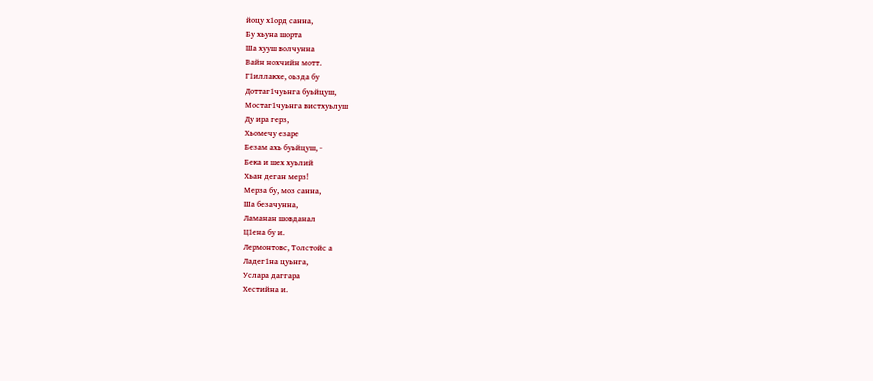йоцу х1орд санна,
Бу хьуна шорта
Ша хууш волчунна
Вайн нохчийн мотт.
Г1иллакхе, оьзда бу
Доттаг1чуьнга буьйцуш,
Мостаг1чуьнга вистхуьлуш
Ду ира герз,
Хьомечу езаре
Безам ахь буьйцуш, -
Бека и шех хуьлий
Хьан деган мерз!
Мерза бу, моз санна,
Ша безачунна,
Ламанан шовданал
Ц1ена бу и.
Лермонтовс, Толстойс а
Ладег1на цуьнга,
Услара даггара
Хестийна и.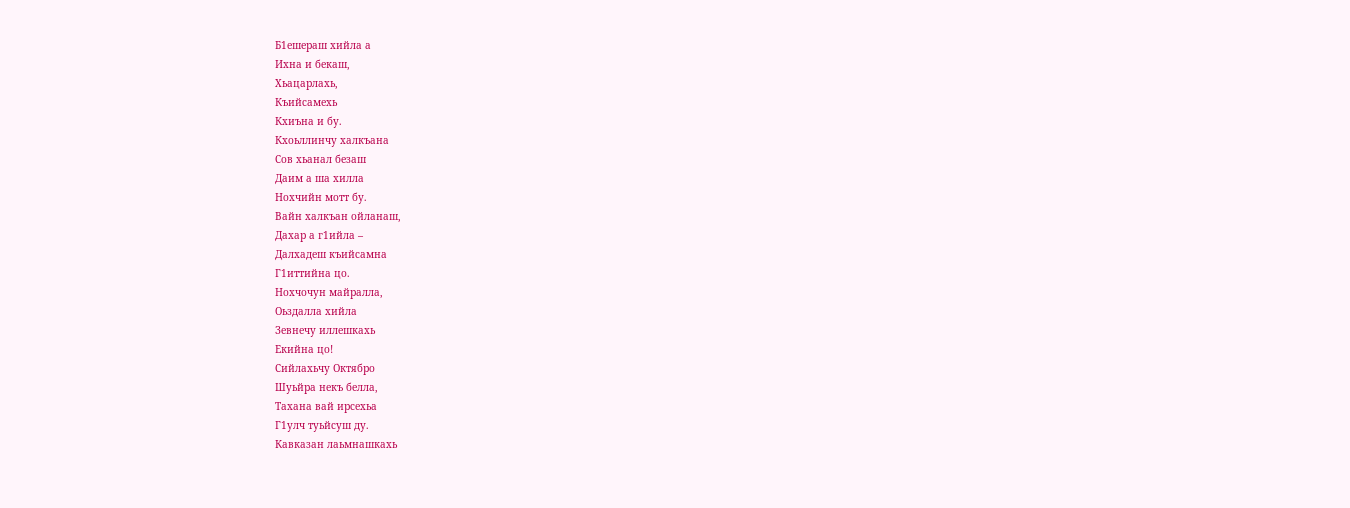Б1ешераш хийла а
Ихна и бекаш,
Хьацарлахь,
Къийсамехь
Кхиъна и бу.
Кхоьллинчу халкъана
Сов хьанал безаш
Даим а ша хилла
Нохчийн мотт бу.
Вайн халкъан ойланаш,
Дахар а г1ийла –
Далхадеш къийсамна
Г1иттийна цо.
Нохчочун майралла,
Оьздалла хийла
Зевнечу иллешкахь
Екийна цо!
Сийлахьчу Октябро
Шуьйра некъ белла,
Тахана вай ирсехьа
Г1улч туьйсуш ду.
Кавказан лаьмнашкахь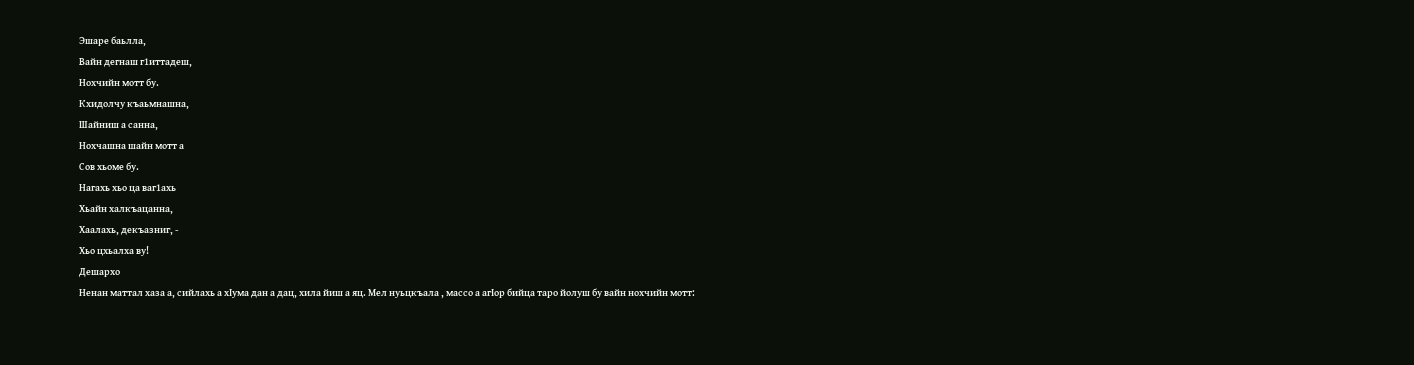Эшаре баьлла,
Вайн дегнаш г1иттадеш,
Нохчийн мотт бу.
Кхидолчу къаьмнашна,
Шайниш а санна,
Нохчашна шайн мотт а
Сов хьоме бу.
Нагахь хьо ца ваг1ахь
Хьайн халкъацанна,
Хаалахь, декъазниг, -
Хьо цхьалха ву!
Дешархо
Ненан маттал хаза а, сийлахь а хIума дан а дац, хила йиш а яц. Мел нуьцкъала , массо а агIор бийца таро йолуш бу вайн нохчийн мотт: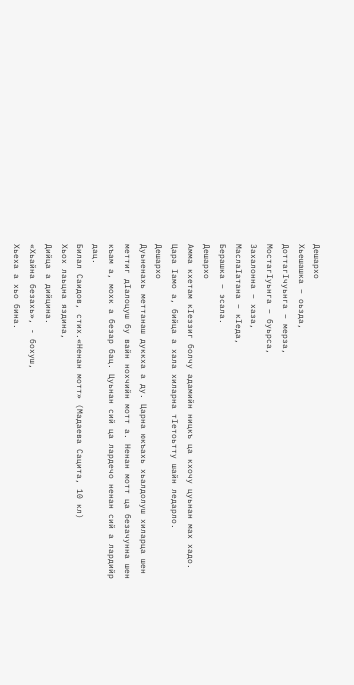Дешархо
Хьешашка – оьзда,
ДоттагIчуьнга – мерза,
МостагIуьнга – буьрса,
Захалонна – хаза,
МаслаIатана – кIеда,
Берашка – эсала.
Дешархо
Амма кхетам кIеззиг болчу адамийн ницкъ ца кхочу цуьнан мах хадо. Цара Iамо а, бийца а хала хиларна тIетоьтту шайн ледарло.
Дешархо
Дуьненахь меттанаш дуккха а ду. Царна юкъахь хьалдолуш хиларца шен меттиг дIалоцуш бу вайн нохчийн мотт а. Ненан мотт ца безачунна шен къам а, мохк а безар бац. Цуьнан сий ца лардечо ненан сий а лардийр дац.
Билал Саидов, стих.«Ненан мотт» (Мадаева Сацита, 10 кл)
Хьох лаьцна яздина,
Дийца а дийцина.
«Хьайна безахь», - бохуш,
Хьеха а хьо бина.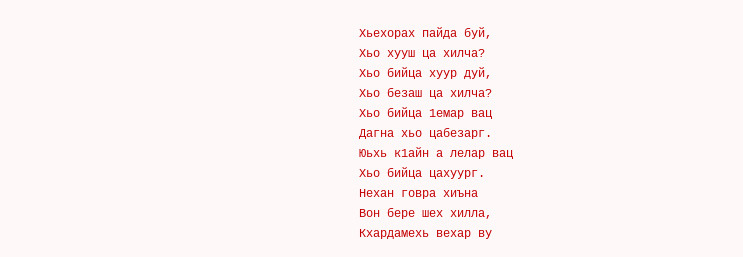Хьехорах пайда буй,
Хьо хууш ца хилча?
Хьо бийца хуур дуй,
Хьо безаш ца хилча?
Хьо бийца 1емар вац
Дагна хьо цабезарг.
Юьхь к1айн а лелар вац
Хьо бийца цахуург.
Нехан говра хиъна
Вон бере шех хилла,
Кхардамехь вехар ву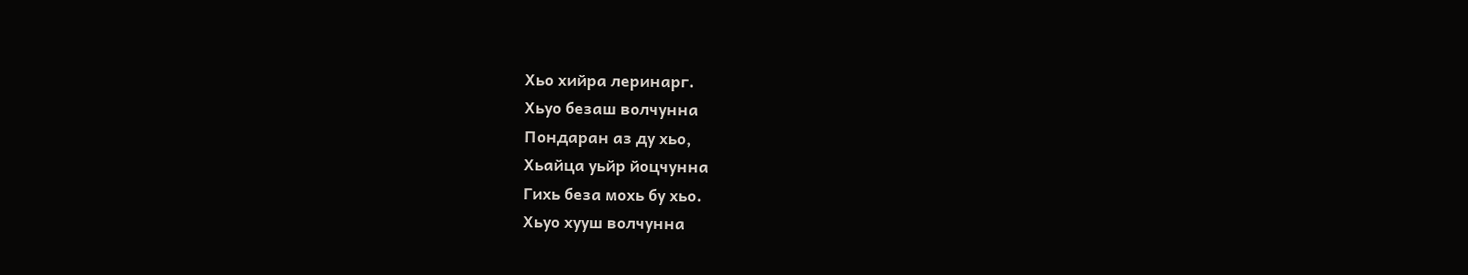Хьо хийра леринарг.
Хьуо безаш волчунна
Пондаран аз ду хьо,
Хьайца уьйр йоцчунна
Гихь беза мохь бу хьо.
Хьуо хууш волчунна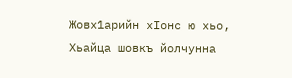Жовх1арийн хIонс ю хьо,
Хьайца шовкъ йолчунна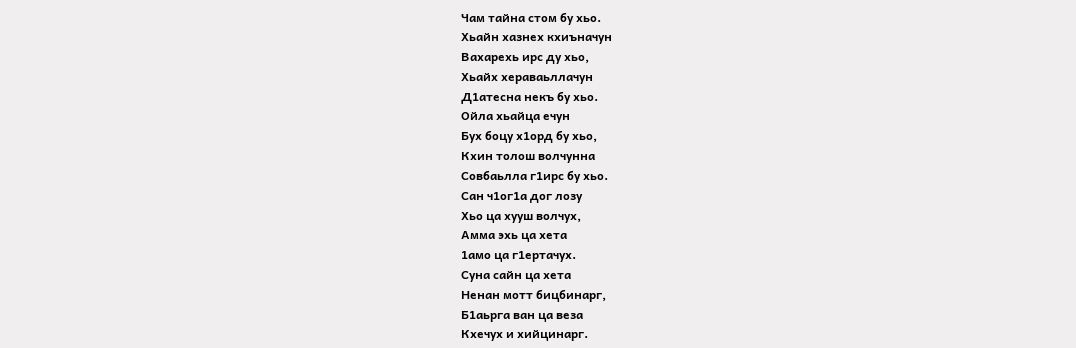Чам тайна стом бу хьо.
Хьайн хазнех кхиъначун
Вахарехь ирс ду хьо,
Хьайх хераваьллачун
Д1атесна некъ бу хьо.
Ойла хьайца ечун
Бух боцу х1орд бу хьо,
Кхин толош волчунна
Совбаьлла г1ирс бу хьо.
Сан ч1ог1а дог лозу
Хьо ца хууш волчух,
Амма эхь ца хета
1амо ца г1ертачух.
Суна сайн ца хета
Ненан мотт бицбинарг,
Б1аьрга ван ца веза
Кхечух и хийцинарг.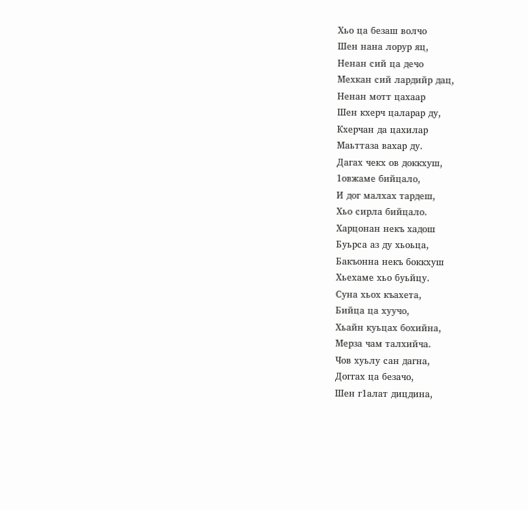Хьо ца безаш волчо
Шен нана лорур яц,
Ненан сий ца дечо
Мехкан сий лардийр дац,
Ненан мотт цахаар
Шен кхерч цаларар ду,
Кхерчан да цахилар
Маьттаза вахар ду.
Дагах чекх ов доккхуш,
1овжаме бийцало,
И дог малхах тардеш,
Хьо сирла бийцало.
Харцонан некъ хадош
Буьрса аз ду хьоьца,
Бакъонна некъ боккхуш
Хьехаме хьо буьйцу.
Суна хьох къахета,
Бийца ца хуучо,
Хьайн куьцах бохийна,
Мерза чам талхийча.
Чов хуьлу сан дагна,
Доггах ца безачо,
Шен г1алат дицдина,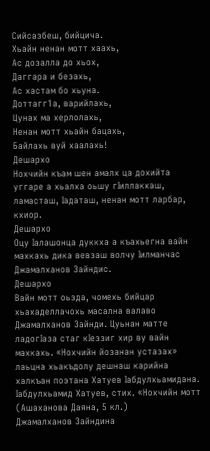Сийсазбеш, бийцича.
Хьайн ненан мотт хаахь,
Ас дозалла до хьох,
Даггара и безахь,
Ас хастам бо хьуна.
Доттагг1а, варийлахь,
Цунах ма херлолахь,
Ненан мотт хьайн бацахь,
Байлахь вуй хаалахь!
Дешархо
Нохчийн къам шен амалх ца дохийта уггаре а хьалха оьшу гIиллакхаш, ламасташ, Iадаташ, ненан мотт ларбар, кхиор.
Дешархо
Оцу Iалашонца дуккха а къахьегна вайн махкахь дика вевзаш волчу Iилманчас Джамалханов Зайндис.
Дешархо
Вайн мотт оьзда, чомехь бийцар хьахаделлачохь масална валаво Джамалханов Зайнди. Цуьнан матте ладогIаза стаг кIеззиг хир ву вайн махкахь. «Нохчийн йозанан устазах» лаьцна хьакъдолу дешнаш карийна халкъан поэтана Хатуев Iабдулхьамидана.
Iабдулхьамид Хатуев, стих. «Нохчийн мотт (Ашаханова Даяна, 5 кл.)
Джамалханов Зайндина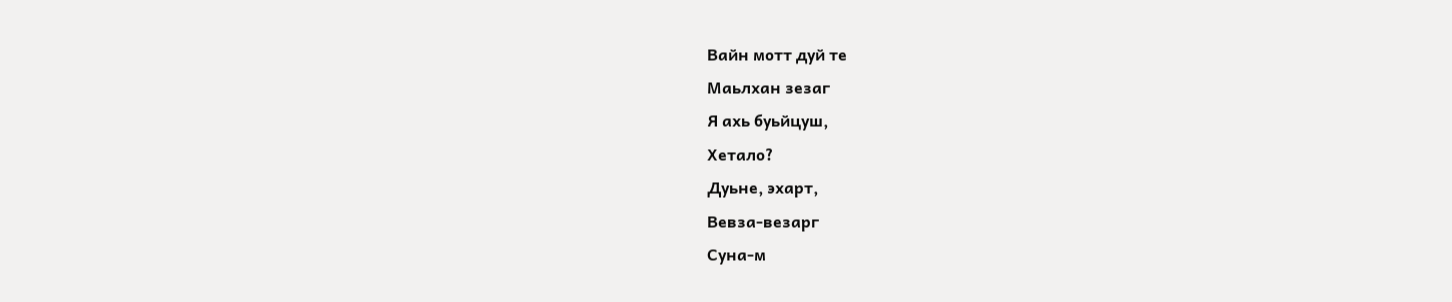Вайн мотт дуй те
Маьлхан зезаг
Я ахь буьйцуш,
Хетало?
Дуьне, эхарт,
Вевза-везарг
Суна-м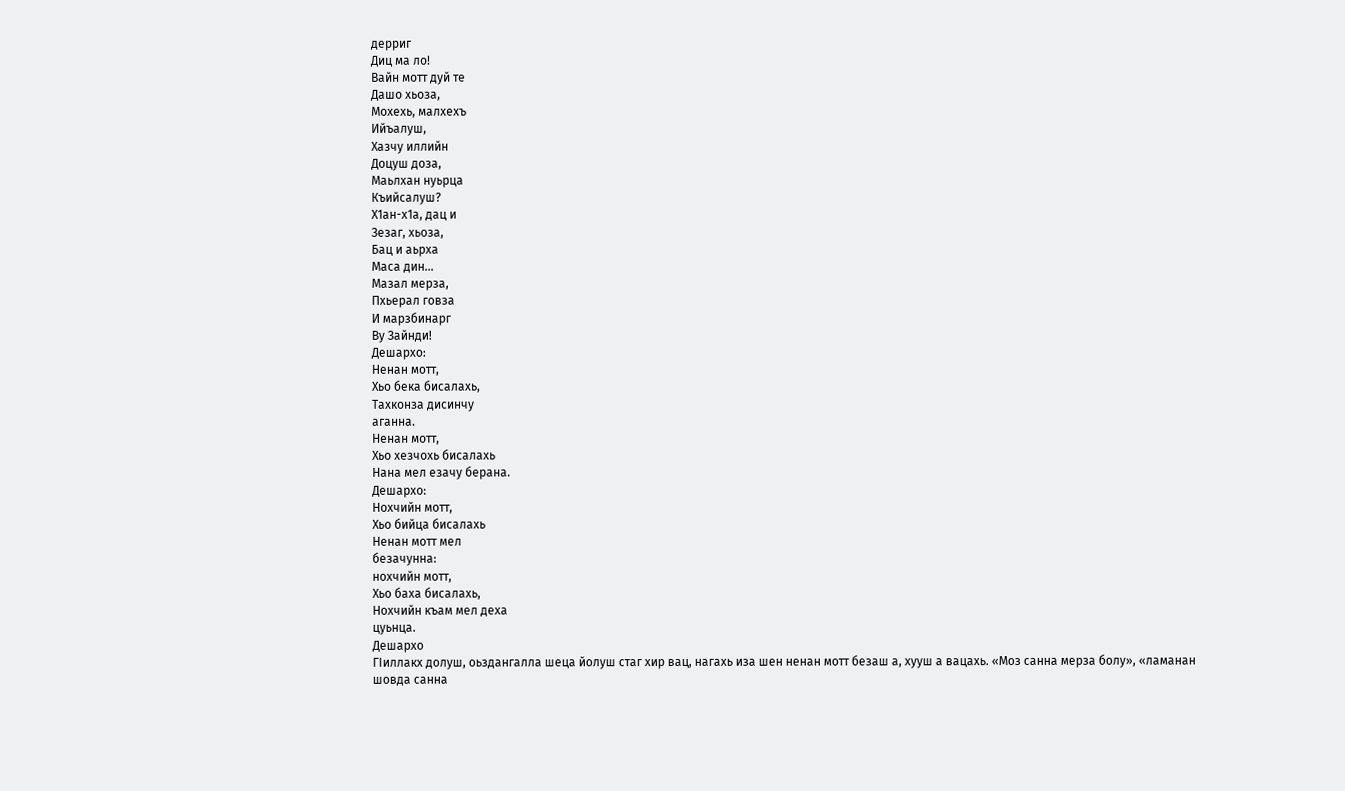дерриг
Диц ма ло!
Вайн мотт дуй те
Дашо хьоза,
Мохехь, малхехъ
Ийъалуш,
Хазчу иллийн
Доцуш доза,
Маьлхан нуьрца
Къийсалуш?
Х1ан-х1а, дац и
Зезаг, хьоза,
Бац и аьрха
Маса дин...
Мазал мерза,
Пхьерал говза
И марзбинарг
Ву Зайнди!
Дешархо:
Ненан мотт,
Хьо бека бисалахь,
Тахконза дисинчу
аганна.
Ненан мотт,
Хьо хезчохь бисалахь
Нана мел езачу берана.
Дешархо:
Нохчийн мотт,
Хьо бийца бисалахь
Ненан мотт мел
безачунна:
нохчийн мотт,
Хьо баха бисалахь,
Нохчийн къам мел деха
цуьнца.
Дешархо
ГIиллакх долуш, оьздангалла шеца йолуш стаг хир вац, нагахь иза шен ненан мотт безаш а, хууш а вацахь. «Моз санна мерза болу», «ламанан шовда санна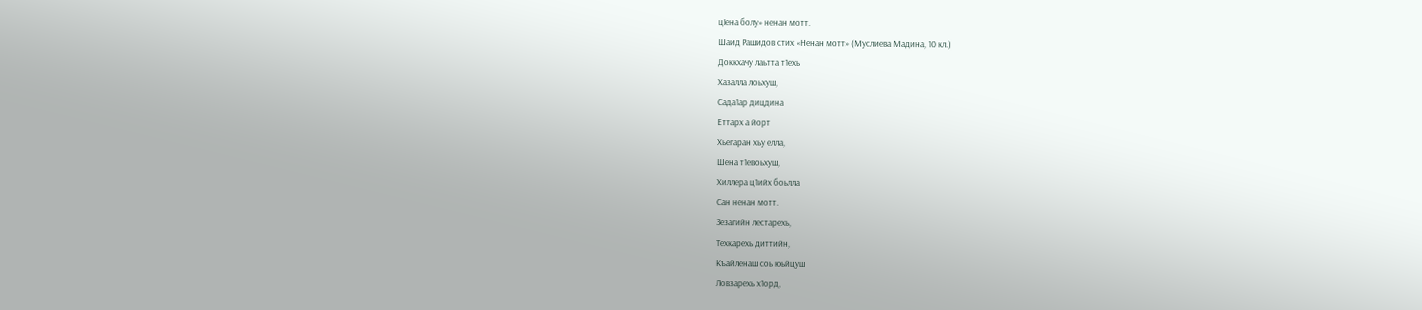цIена болу» ненан мотт.
Шаид Рашидов стих «Ненан мотт» (Муслиева Мадина, 10 кл.)
Доккхачу лаьтта т1ехь
Хазалла лоьхуш,
Сада1ар дицдина
Еттарх а йорт
Хьегаран хьу елла,
Шена т1евоьхуш,
Хиллера ц1ийх боьлла
Сан ненан мотт.
Зезагийн лестарехь,
Техкарехь диттийн,
Къайленаш соь юьйцуш
Ловзарехь х1орд,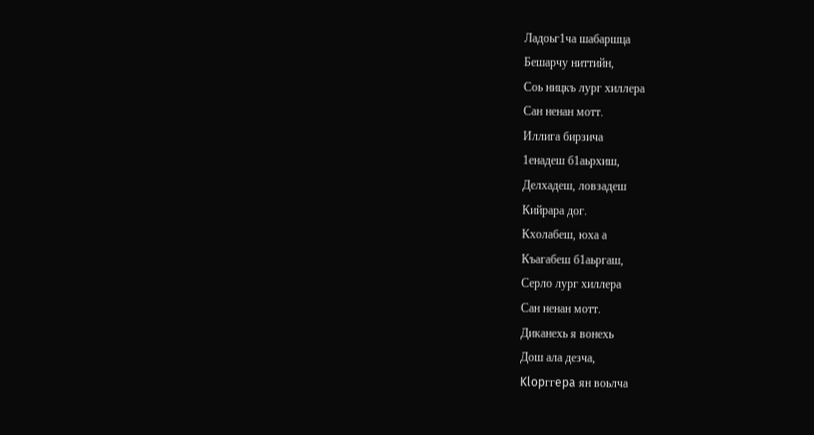Ладоьг1ча шабаршца
Бешарчу ниттийн,
Соь ницкъ лург хиллера
Сан ненан мотт.
Иллига бирзича
1енадеш б1аьрхиш,
Делхадеш, ловзадеш
Кийрара дог.
Кхолабеш, юха а
Къагабеш б1аьргаш,
Серло лург хиллера
Сан ненан мотт.
Диканехь я вонехь
Дош ала дезча,
Klopггepa ян воьлча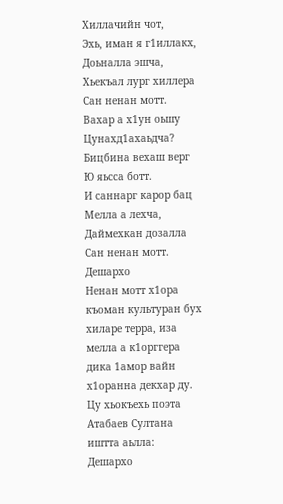Хиллачийн чот,
Эхь, иман я г1иллакх,
Доьналла эшча,
Хьекъал лург хиллера
Сан ненан мотт.
Вахар а х1ун оьшу
Цунахд1ахаьдча?
Бицбина вехаш верг
Ю яьсса ботт.
И саннарг карор бац
Мелла а лехча,
Даймехкан дозалла
Сан ненан мотт.
Дешархо
Ненан мотт х1ора къоман культуран бух хиларе терра, иза мелла а к1орггера дика 1амор вайн х1оранна декхар ду. Цу хьокъехь поэта Атабаев Султана иштта аьлла:
Дешархо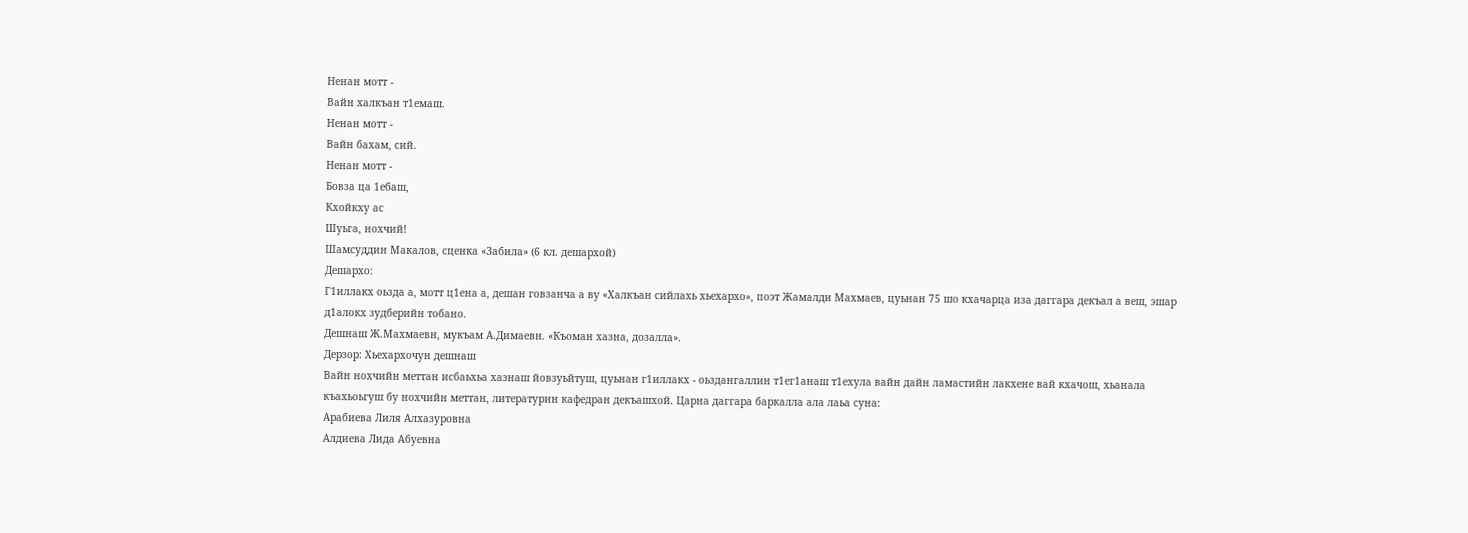Ненан мотт -
Вайн халкъан т1емаш.
Ненан мотт -
Вайн бахам, сий.
Ненан мотт -
Бовза ца 1ебаш,
Кхойкху ас
Шуьга, нохчий!
Шамсуддин Макалов, сценка «Забила» (6 кл. дешархой)
Дешархо:
Г1иллакх оьзда а, мотт ц1ена а, дешан говзанча а ву «Халкъан сийлахь хьехархо», поэт Жамалди Махмаев, цуьнан 75 шо кхачарца иза даггара декъал а веш, эшар д1алокх зудберийн тобано.
Дешнаш Ж.Махмаевн, мукъам А.Димаевн. «Къоман хазна, дозалла».
Дерзор: Хьехархочун дешнаш
Вайн нохчийн меттан исбаьхьа хазнаш йовзуьйтуш, цуьнан г1иллакх - оьздангаллин т1ег1анаш т1ехула вайн дайн ламастийн лакхене вай кхачош, хьанала къахьоьгуш бу нохчийн меттан, литературин кафедран декъашхой. Царна даггара баркалла ала лаьа cуна:
Арабиева Лиля Алхазуровна
Алдиева Лида Абуевна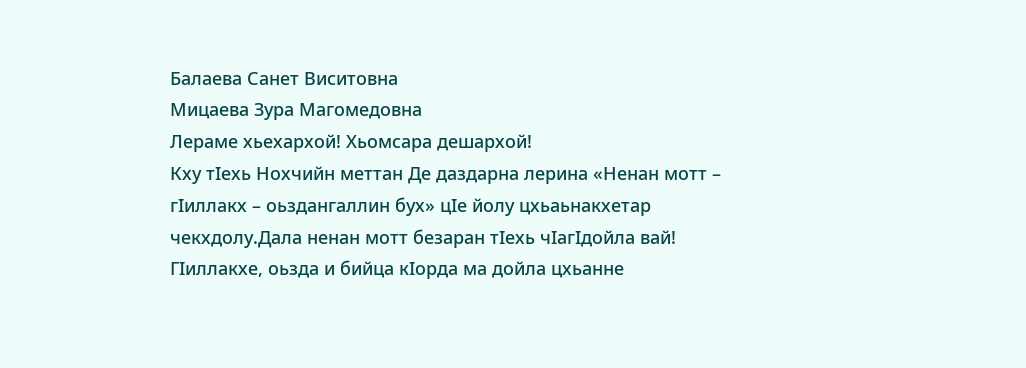Балаева Санет Виситовна
Мицаева Зура Магомедовна
Лераме хьехархой! Хьомсара дешархой!
Кху тIехь Нохчийн меттан Де даздарна лерина «Ненан мотт – гIиллакх – оьздангаллин бух» цIе йолу цхьаьнакхетар чекхдолу.Дала ненан мотт безаран тIехь чIагIдойла вай! ГIиллакхе, оьзда и бийца кIорда ма дойла цхьанне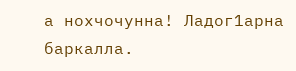а нохчочунна! Ладог1арна баркалла.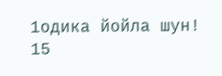1одика йойла шун!
15